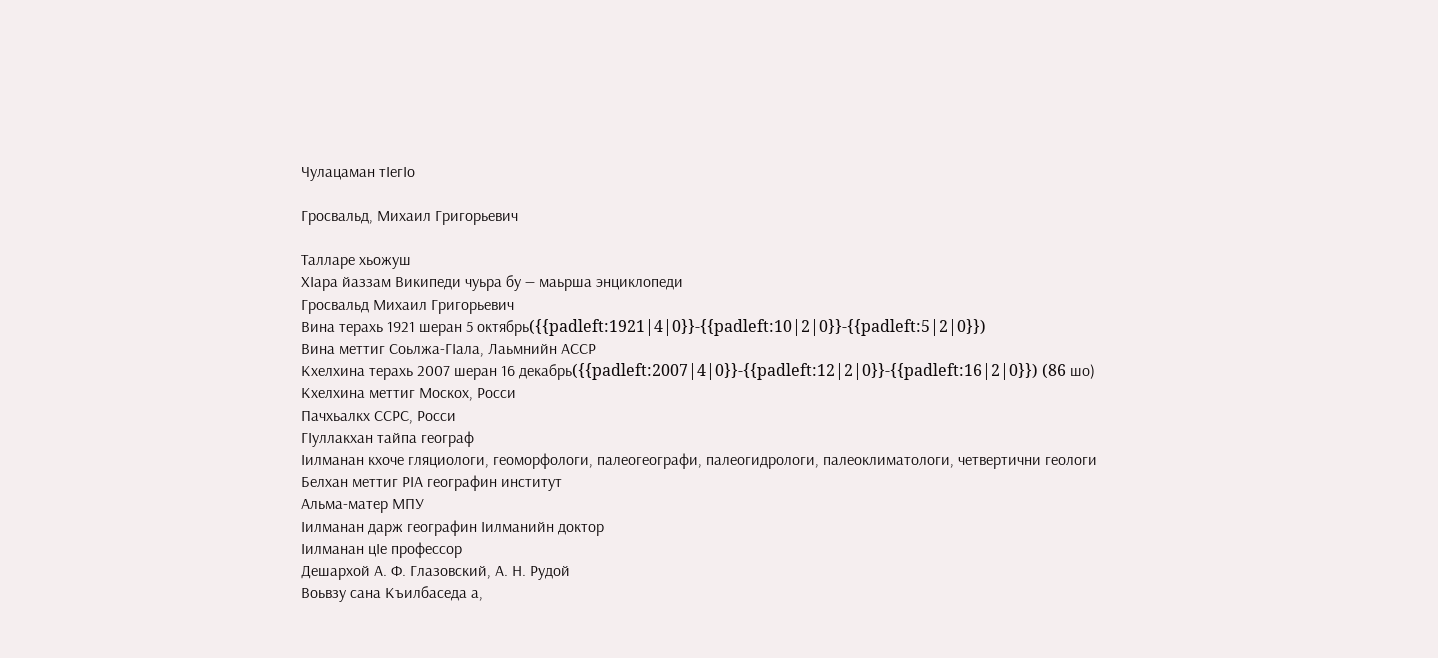Чулацаман тӀегӀо

Гросвальд, Михаил Григорьевич

Талларе хьожуш
ХӀара йаззам Википеди чуьра бу — маьрша энциклопеди
Гросвальд Михаил Григорьевич
Вина терахь 1921 шеран 5 октябрь({{padleft:1921|4|0}}-{{padleft:10|2|0}}-{{padleft:5|2|0}})
Вина меттиг Соьлжа-ГӀала, Лаьмнийн АССР
Кхелхина терахь 2007 шеран 16 декабрь({{padleft:2007|4|0}}-{{padleft:12|2|0}}-{{padleft:16|2|0}}) (86 шо)
Кхелхина меттиг Москох, Росси
Пачхьалкх ССРС, Росси
ГӀуллакхан тайпа географ
Ӏилманан кхоче гляциологи, геоморфологи, палеогеографи, палеогидрологи, палеоклиматологи, четвертични геологи
Белхан меттиг РӀА географин институт
Альма-матер МПУ
Ӏилманан дарж географин Ӏилманийн доктор
Ӏилманан цӀе профессор
Дешархой А. Ф. Глазовский, А. Н. Рудой
Воьвзу сана Къилбаседа а,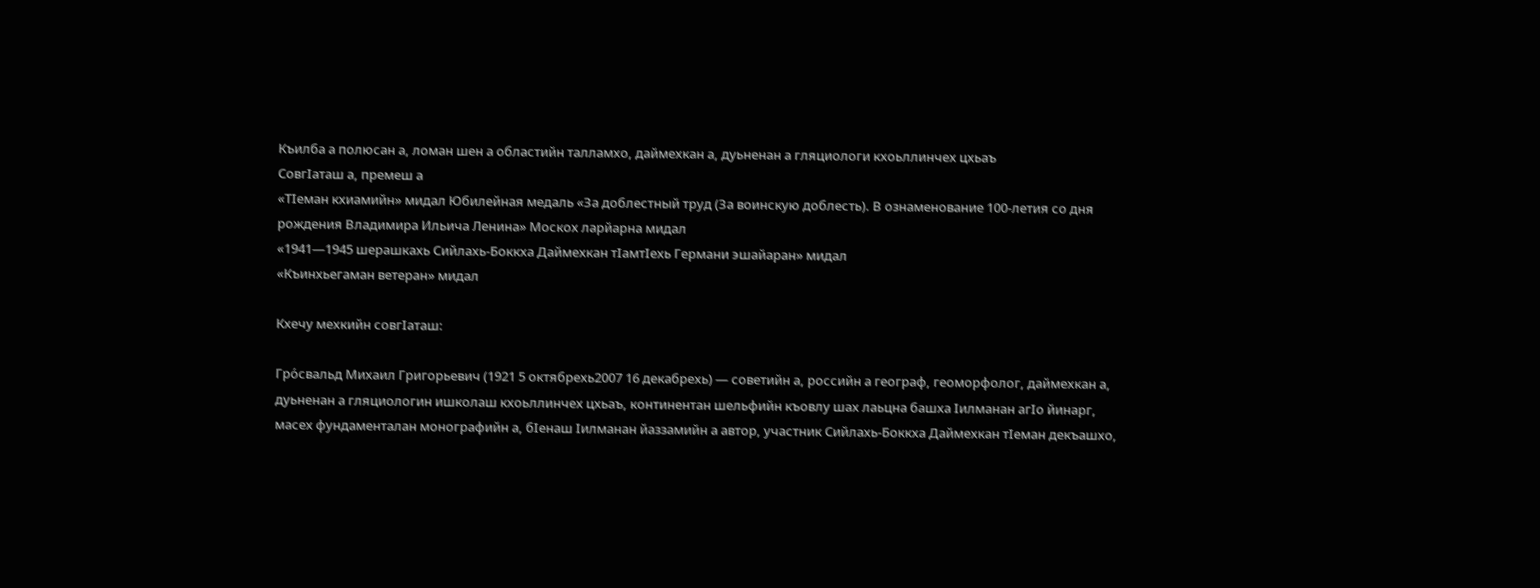Къилба а полюсан а, ломан шен а областийн талламхо, даймехкан а, дуьненан а гляциологи кхоьллинчех цхьаъ
СовгӀаташ а, премеш а
«ТӀеман кхиамийн» мидал Юбилейная медаль «За доблестный труд (За воинскую доблесть). В ознаменование 100-летия со дня рождения Владимира Ильича Ленина» Москох ларйарна мидал
«1941—1945 шерашкахь Сийлахь-Боккха Даймехкан тӀамтӀехь Германи эшайаран» мидал
«Къинхьегаман ветеран» мидал

Кхечу мехкийн совгӀаташ:

Гро́свальд Михаил Григорьевич (1921 5 октябрехь2007 16 декабрехь) — советийн а, российн а географ, геоморфолог, даймехкан а, дуьненан а гляциологин ишколаш кхоьллинчех цхьаъ, континентан шельфийн къовлу шах лаьцна башха Ӏилманан агӀо йинарг, масех фундаменталан монографийн а, бӀенаш Ӏилманан йаззамийн а автор, участник Сийлахь-Боккха Даймехкан тӀеман декъашхо,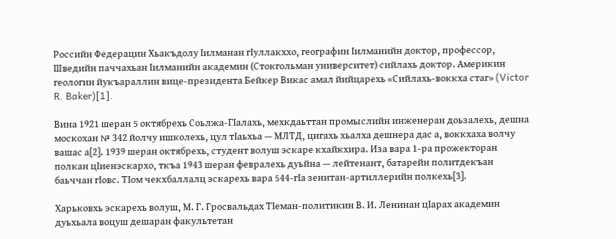Российн Федерацин Хьакъдолу Ӏилманан гӀуллакххо, географин Ӏилманийн доктор, профессор, Шведийн паччахьан Ӏилманийн академин (Стокгольман университет) сийлахь доктор. Америкин геологин йукъараллин вице-президента Бейкер Викас амал йийцарехь «Сийлахь-воккха стаг» (Victor R. Baker)[1].

Вина 1921 шеран 5 октябрехь Соьлжа-ГӀалахь, мехкдаьттан промыслийн инженеран доьзалехь, дешна москохан № 342 йолчу ишколехь, цул тӀаьхьа — МЛТД, цигахь хьалха дешнера дас а, воккхаха волчу вашас а[2]. 1939 шеран октябрехь, студент волуш эскаре кхайкхира. Иза вара 1-ра прожекторан полкан цӀиенэскархо, ткъа 1943 шеран февралехь дуьйна — лейтенант, батарейн политдекъан баьччан гӀовс. ТӀом чекхбаллалц эскарехь вара 544-гӀа зенитан-артиллерийн полкехь[3].

Харьковхь эскарехь волуш, М. Г. Гросвальдах ТӀеман-политикин В. И. Ленинан цӀарах академин дуьхьала воцуш дешаран факультетан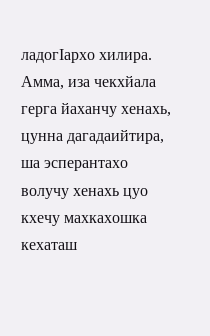ладогӀархо хилира. Амма, иза чекхйала герга йаханчу хенахь, цунна дагадаийтира, ша эсперантахо волучу хенахь цуо кхечу махкахошка кехаташ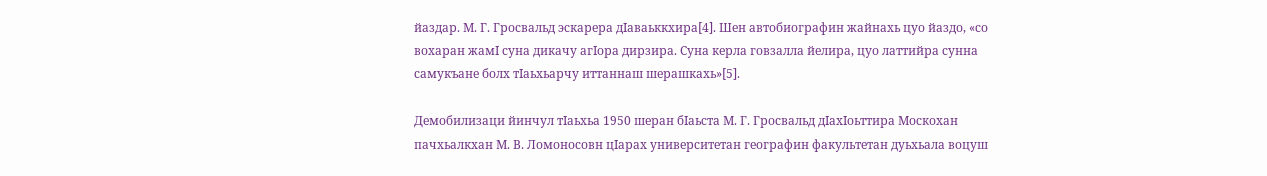йаздар. М. Г. Гросвальд эскарера дӀаваьккхира[4]. Шен автобиографин жайнахь цуо йаздо, «со вохаран жамӀ суна дикачу агӀора дирзира. Суна керла говзалла йелира, цуо латтийра сунна самукъане болх тӀаьхьарчу иттаннаш шерашкахь»[5].

Демобилизаци йинчул тӀаьхьа 1950 шеран бӀаьста М. Г. Гросвальд дӀахӀоьттира Москохан пачхьалкхан М. В. Ломоносовн цӀарах университетан географин факультетан дуьхьала воцуш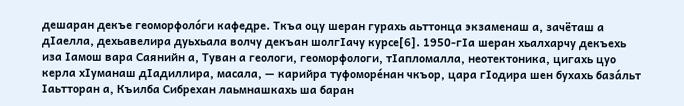дешаран декъе геоморфоло́ги кафедре. Ткъа оцу шеран гурахь аьттонца экзаменаш а, зачёташ а дӀаелла, дехьавелира дуьхьала волчу декъан шолгӀачу курсе[6]. 1950-гӀа шеран хьалхарчу декъехь иза Ӏамош вара Саянийн а, Туван а геологи, геоморфологи, тӀапломалла, неотектоника, цигахь цуо керла хӀуманаш дӀадиллира, масала, — карийра туфоморе́нан чкъор, цара гӀодира шен бухахь база́льт Ӏаьтторан а, Къилба Сибрехан лаьмнашкахь ша баран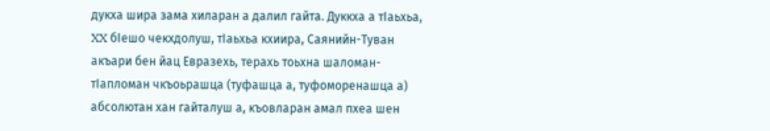дукха шира зама хиларан а далил гайта. Дуккха а тӀаьхьа, XX бӀешо чекхдолуш, тӀаьхьа кхиира, Саянийн-Туван акъари бен йац Евразехь, терахь тоьхна шаломан-тӀапломан чкъоьрашца (туфашца а, туфоморенашца а) абсолютан хан гайталуш а, къовларан амал пхеа шен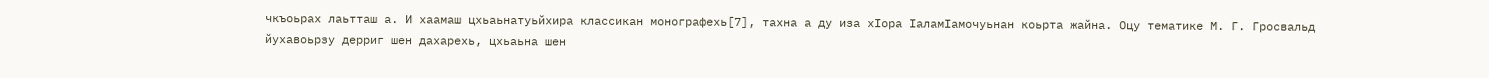чкъоьрах лаьтташ а. И хаамаш цхьаьнатуьйхира классикан монографехь[7], тахна а ду иза хӀора ӀаламӀамочуьнан коьрта жайна. Оцу тематике М. Г. Гросвальд йухавоьрзу дерриг шен дахарехь, цхьаьна шен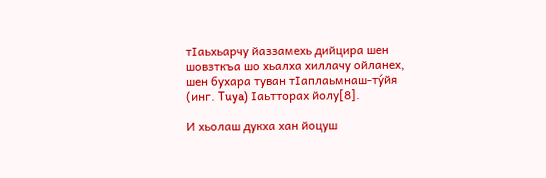тӀаьхьарчу йаззамехь дийцира шен шовзткъа шо хьалха хиллачу ойланех, шен бухара туван тӀаплаьмнаш-ту́йя (инг. Tuya) Ӏаьтторах йолу[8].

И хьолаш дукха хан йоцуш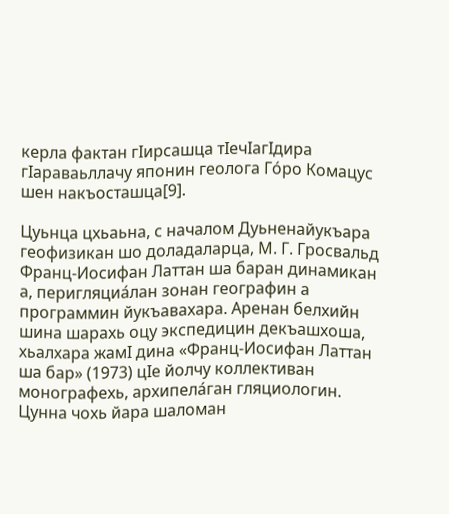керла фактан гӀирсашца тӀечӀагӀдира гӀараваьллачу японин геолога Го́ро Комацус шен накъосташца[9].

Цуьнца цхьаьна, с началом Дуьненайукъара геофизикан шо доладаларца, М. Г. Гросвальд Франц-Иосифан Латтан ша баран динамикан а, перигляциа́лан зонан географин а программин йукъавахара. Аренан белхийн шина шарахь оцу экспедицин декъашхоша, хьалхара жамӀ дина «Франц-Иосифан Латтан ша бар» (1973) цӀе йолчу коллективан монографехь, архипела́ган гляциологин. Цунна чохь йара шаломан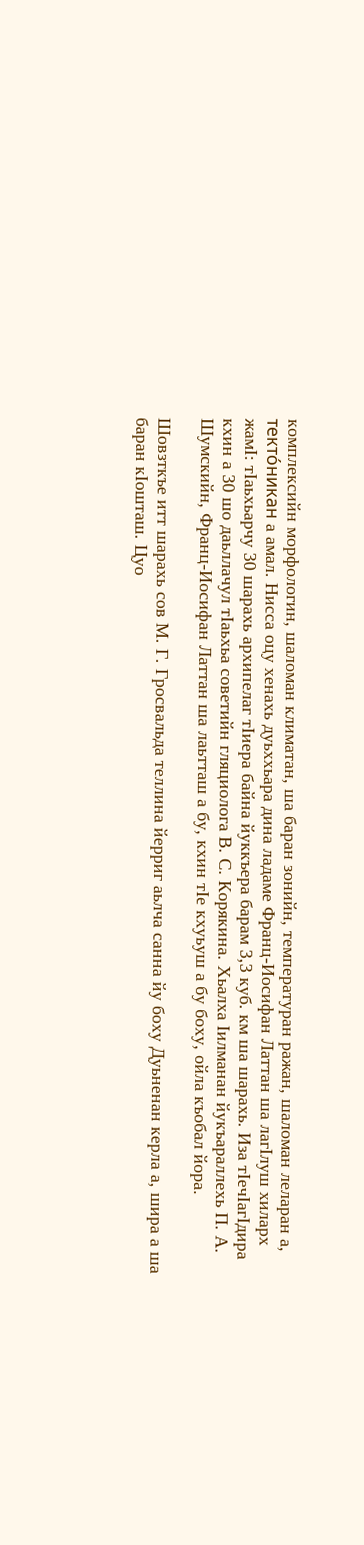комплексийн морфологин, шаломан климатан, ша баран зонийн, температуран ражан, шаломан леларан а, текто́никан а амал. Нисса оцу хенахь дуьххьара дина ладаме Франц-Иосифан Латтан ша лагӀлуш хиларх жамӀ: тӀаьхьарчу 30 шарахь архипелаг тӀиера байна йуккъера барам 3,3 куб. км ша шарахь. Иза тӀечӀагӀдира кхин а 30 шо даьллачул тӀаьхьа советийн гляциолога В. С. Корякина. Хьалха Ӏилманан йукъараллехь П. А. Шумскийн, Франц-Иосифан Латтан ша лаьтташ а бу, кхин тӀе кхуьуш а бу боху, ойла къобал йора.

Шовзткъе итт шарахь сов М. Г. Гросвальда теллина йерриг аьлча санна йу боху Дуьненан керла а, шира а ша баран кӀошташ. Цуо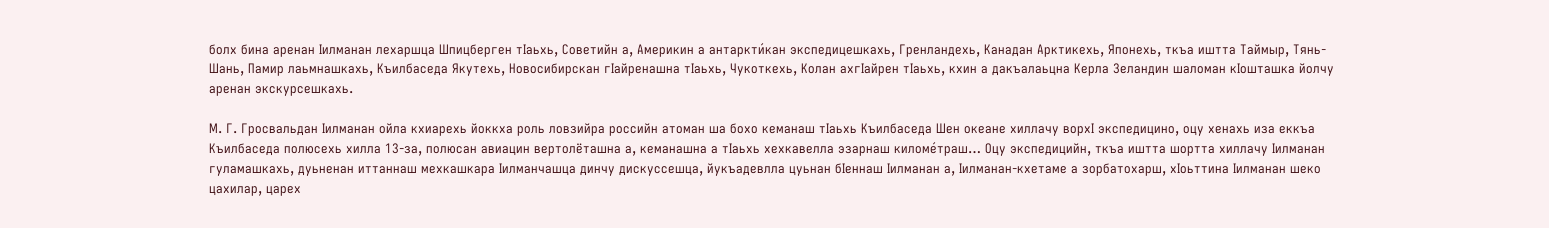болх бина аренан Ӏилманан лехаршца Шпицберген тӀаьхь, Советийн а, Америкин а антаркти́кан экспедицешкахь, Гренландехь, Канадан Арктикехь, Японехь, ткъа иштта Таймыр, Тянь-Шань, Памир лаьмнашкахь, Къилбаседа Якутехь, Новосибирскан гӀайренашна тӀаьхь, Чукоткехь, Колан ахгӀайрен тӀаьхь, кхин а дакъалаьцна Керла Зеландин шаломан кӀошташка йолчу аренан экскурсешкахь.

М. Г. Гросвальдан Ӏилманан ойла кхиарехь йоккха роль ловзийра российн атоман ша бохо кеманаш тӀаьхь Къилбаседа Шен океане хиллачу ворхӀ экспедицино, оцу хенахь иза еккъа Къилбаседа полюсехь хилла 13-за, полюсан авиацин вертолёташна а, кеманашна а тӀаьхь хехкавелла эзарнаш киломе́траш… Оцу экспедицийн, ткъа иштта шортта хиллачу Ӏилманан гуламашкахь, дуьненан иттаннаш мехкашкара Ӏилманчашца динчу дискуссешца, йукъадевлла цуьнан бӀеннаш Ӏилманан а, Ӏилманан-кхетаме а зорбатохарш, хӀоьттина Ӏилманан шеко цахилар, царех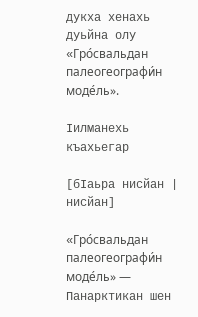дукха хенахь дуьйна олу «Гро́свальдан палеогеографи́н моде́ль».

Ӏилманехь къахьегар

[бӀаьра нисйан | нисйан]

«Гро́свальдан палеогеографи́н моде́ль» — Панарктикан шен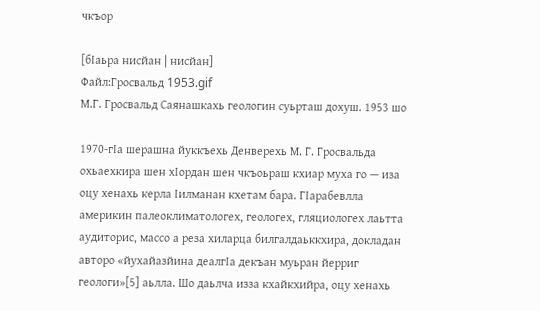чкъор

[бӀаьра нисйан | нисйан]
Файл:Гросвальд 1953.gif
М.Г. Гросвальд Саянашкахь геологин суьрташ дохуш. 1953 шо

1970-гӀа шерашна йуккъехь Денверехь М. Г. Гросвальда охьаехкира шен хӀордан шен чкъоьраш кхиар муха го — иза оцу хенахь керла Ӏилманан кхетам бара. ГӀарабевлла америкин палеоклиматологех, геологех, гляциологех лаьтта аудиторис, массо а реза хиларца билгалдаьккхира, докладан авторо «йухайазйина деалгӀа декъан муьран йерриг геологи»[5] аьлла. Шо даьлча изза кхайкхийра, оцу хенахь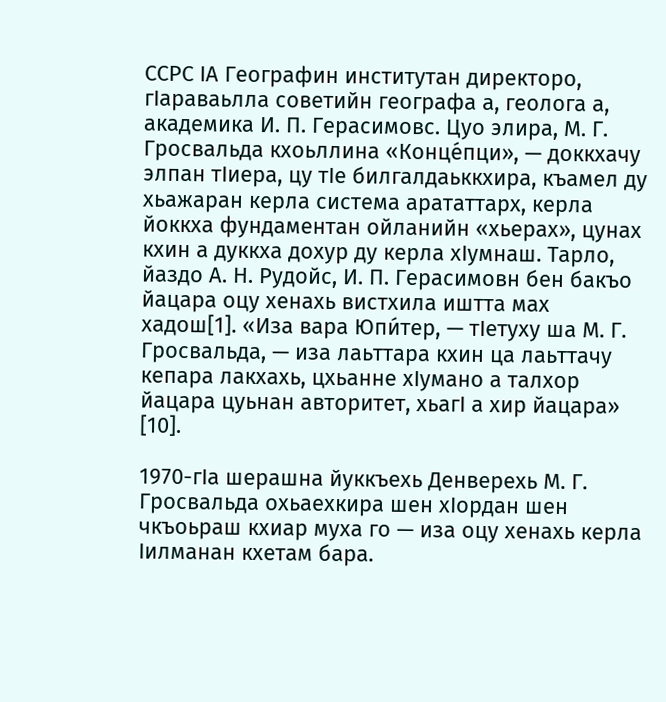ССРС ӀА Географин институтан директоро, гӀараваьлла советийн географа а, геолога а, академика И. П. Герасимовс. Цуо элира, М. Г. Гросвальда кхоьллина «Конце́пци», — доккхачу элпан тӀиера, цу тӀе билгалдаьккхира, къамел ду хьажаран керла система арататтарх, керла йоккха фундаментан ойланийн «хьерах», цунах кхин а дуккха дохур ду керла хӀумнаш. Тарло, йаздо А. Н. Рудойс, И. П. Герасимовн бен бакъо йацара оцу хенахь вистхила иштта мах хадош[1]. «Иза вара Юпи́тер, — тӀетуху ша М. Г. Гросвальда, — иза лаьттара кхин ца лаьттачу кепара лакхахь, цхьанне хӀумано а талхор йацара цуьнан авторитет, хьагӀ а хир йацара» [10].

1970-гӀа шерашна йуккъехь Денверехь М. Г. Гросвальда охьаехкира шен хӀордан шен чкъоьраш кхиар муха го — иза оцу хенахь керла Ӏилманан кхетам бара.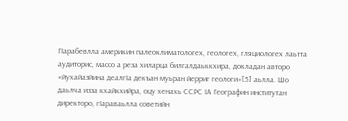ГӀарабевлла америкин палеоклиматологех, геологех, гляциологех лаьтта аудиторис, массо а реза хиларца билгалдаьккхира, докладан авторо «йухайазйина деалгӀа декъан муьран йерриг геологи»[5] аьлла. Шо даьлча изза кхайкхийра, оцу хенахь ССРС ӀА Географин институтан директоро, гӀараваьлла советийн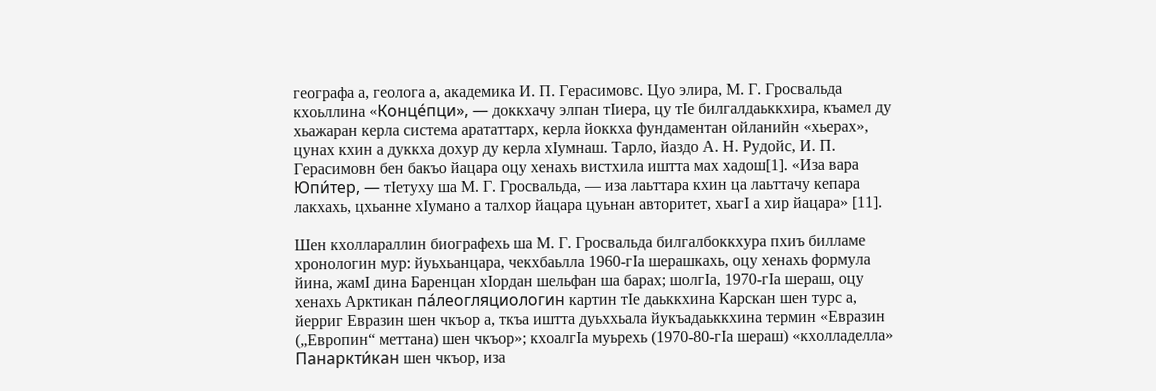географа а, геолога а, академика И. П. Герасимовс. Цуо элира, М. Г. Гросвальда кхоьллина «Конце́пци», — доккхачу элпан тӀиера, цу тӀе билгалдаьккхира, къамел ду хьажаран керла система арататтарх, керла йоккха фундаментан ойланийн «хьерах», цунах кхин а дуккха дохур ду керла хӀумнаш. Тарло, йаздо А. Н. Рудойс, И. П. Герасимовн бен бакъо йацара оцу хенахь вистхила иштта мах хадош[1]. «Иза вара Юпи́тер, — тӀетуху ша М. Г. Гросвальда, — иза лаьттара кхин ца лаьттачу кепара лакхахь, цхьанне хӀумано а талхор йацара цуьнан авторитет, хьагӀ а хир йацара» [11].

Шен кхоллараллин биографехь ша М. Г. Гросвальда билгалбоккхура пхиъ билламе хронологин мур: йуьхьанцара, чекхбаьлла 1960-гӀа шерашкахь, оцу хенахь формула йина, жамӀ дина Баренцан хӀордан шельфан ша барах; шолгӀа, 1970-гӀа шераш, оцу хенахь Арктикан па́леогляциологин картин тӀе даьккхина Карскан шен турс а, йерриг Евразин шен чкъор а, ткъа иштта дуьххьала йукъадаьккхина термин «Евразин („Европин“ меттана) шен чкъор»; кхоалгӀа муьрехь (1970-80-гӀа шераш) «кхолладелла» Панаркти́кан шен чкъор, иза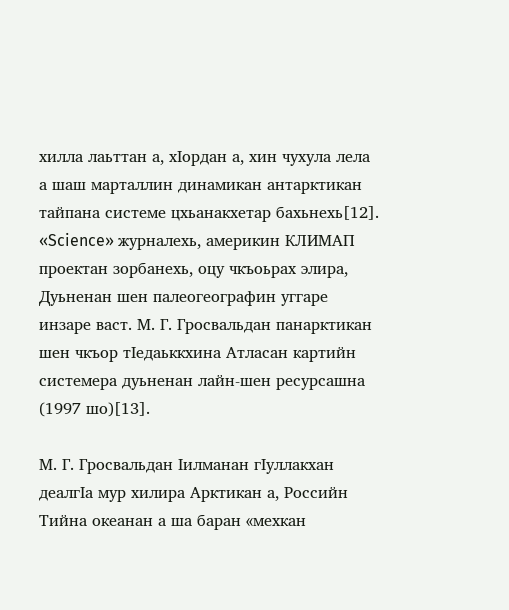хилла лаьттан а, хӀордан а, хин чухула лела а шаш марталлин динамикан антарктикан тайпана системе цхьанакхетар бахьнехь[12]. «Science» журналехь, америкин КЛИМАП проектан зорбанехь, оцу чкъоьрах элира, Дуьненан шен палеогеографин уггаре инзаре васт. М. Г. Гросвальдан панарктикан шен чкъор тӀедаьккхина Атласан картийн системера дуьненан лайн-шен ресурсашна (1997 шо)[13].

М. Г. Гросвальдан Ӏилманан гӀуллакхан деалгӀа мур хилира Арктикан а, Российн Тийна океанан а ша баран «мехкан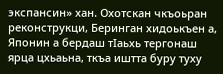экспансин» хан. Охотскан чкъоьран реконструкци, Беринган хидоькъен а, Японин а бердаш тӀаьхь тергонаш ярца цхьаьна, ткъа иштта буру туху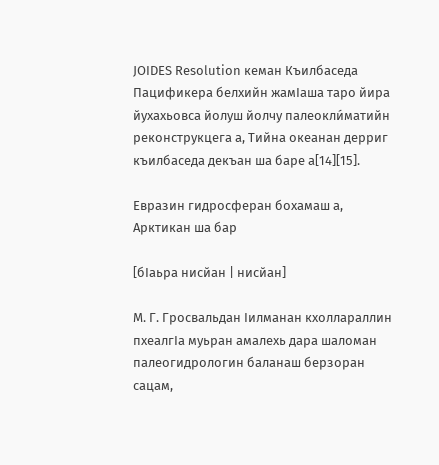JOIDES Resolution кеман Къилбаседа Пацификера белхийн жамӀаша таро йира йухахьовса йолуш йолчу палеокли́матийн реконструкцега а, Тийна океанан дерриг къилбаседа декъан ша баре а[14][15].

Евразин гидросферан бохамаш а, Арктикан ша бар

[бӀаьра нисйан | нисйан]

М. Г. Гросвальдан Ӏилманан кхоллараллин пхеалгӀа муьран амалехь дара шаломан палеогидрологин баланаш берзоран сацам,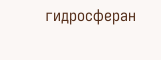гидросферан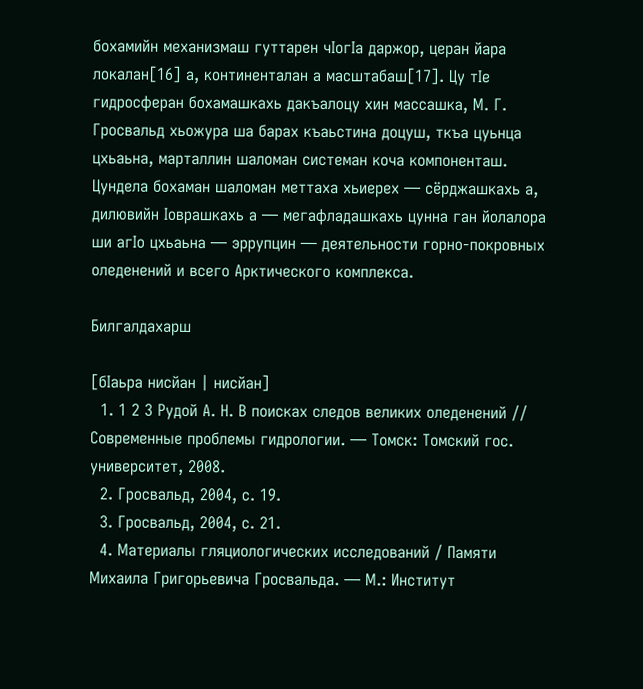бохамийн механизмаш гуттарен чӀогӀа даржор, церан йара локалан[16] а, континенталан а масштабаш[17]. Цу тӀе гидросферан бохамашкахь дакъалоцу хин массашка, М. Г. Гросвальд хьожура ша барах къаьстина доцуш, ткъа цуьнца цхьаьна, марталлин шаломан системан коча компоненташ. Цундела бохаман шаломан меттаха хьиерех — сёрджашкахь а, дилювийн Ӏоврашкахь а — мегафладашкахь цунна ган йолалора ши агӀо цхьаьна — эррупцин — деятельности горно-покровных оледенений и всего Арктического комплекса.

Билгалдахарш

[бӀаьра нисйан | нисйан]
  1. 1 2 3 Рудой А. Н. В поисках следов великих оледенений // Современные проблемы гидрологии. — Томск: Томский гос. университет, 2008.
  2. Гросвальд, 2004, с. 19.
  3. Гросвальд, 2004, с. 21.
  4. Материалы гляциологических исследований / Памяти Михаила Григорьевича Гросвальда. — М.: Институт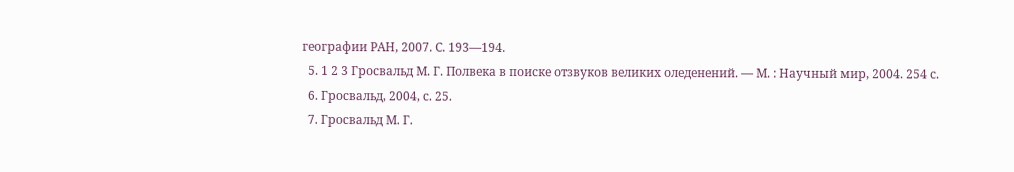географии РАН, 2007. С. 193—194.
  5. 1 2 3 Гросвальд М. Г. Полвека в поиске отзвуков великих оледенений. — М. : Научный мир, 2004. 254 с.
  6. Гросвальд, 2004, с. 25.
  7. Гросвальд М. Г.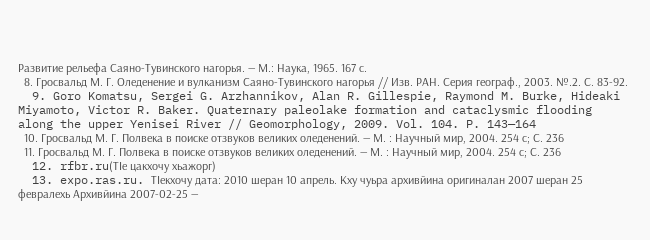Развитие рельефа Саяно-Тувинского нагорья. — М.: Наука, 1965. 167 с.
  8. Гросвальд М. Г. Оледенение и вулканизм Саяно-Тувинского нагорья // Изв. РАН. Серия географ., 2003. №.2. С. 83-92.
  9. Goro Komatsu, Sergei G. Arzhannikov, Alan R. Gillespie, Raymond M. Burke, Hideaki Miyamoto, Victor R. Baker. Quaternary paleolake formation and cataclysmic flooding along the upper Yenisei River // Geomorphology, 2009. Vol. 104. P. 143—164
  10. Гросвальд М. Г. Полвека в поиске отзвуков великих оледенений. — М. : Научный мир, 2004. 254 с; С. 236
  11. Гросвальд М. Г. Полвека в поиске отзвуков великих оледенений. — М. : Научный мир, 2004. 254 с; С. 236
  12. rfbr.ru(ТӀе цакхочу хьажорг)
  13. expo.ras.ru. ТӀекхочу дата: 2010 шеран 10 апрель. Кху чуьра архивйина оригиналан 2007 шеран 25 февралехь Архивйина 2007-02-25 —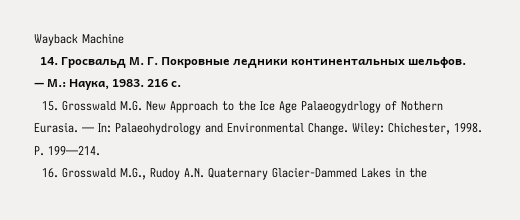Wayback Machine
  14. Гросвальд М. Г. Покровные ледники континентальных шельфов. — М.: Наука, 1983. 216 с.
  15. Grosswald M.G. New Approach to the Ice Age Palaeogydrlogy of Nothern Eurasia. — In: Palaeohydrology and Environmental Change. Wiley: Chichester, 1998. P. 199—214.
  16. Grosswald M.G., Rudoy A.N. Quaternary Glacier-Dammed Lakes in the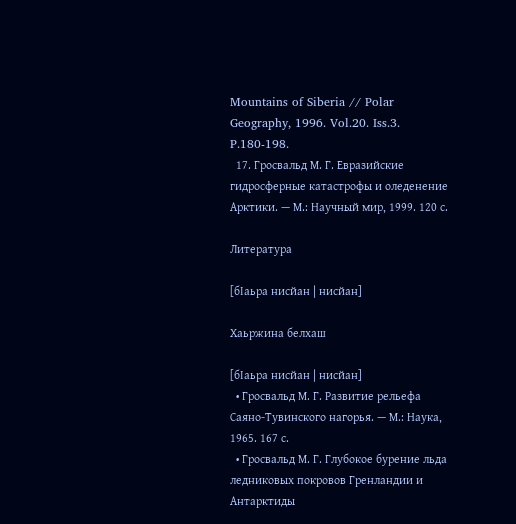Mountains of Siberia // Polar Geography, 1996. Vol.20. Iss.3. P.180-198.
  17. Гросвальд М. Г. Евразийские гидросферные катастрофы и оледенение Арктики. — М.: Научный мир, 1999. 120 с.

Литература

[бӀаьра нисйан | нисйан]

Хаьржина белхаш

[бӀаьра нисйан | нисйан]
  • Гросвальд М. Г. Развитие рельефа Саяно-Тувинского нагорья. — М.: Наука, 1965. 167 с.
  • Гросвальд М. Г. Глубокое бурение льда ледниковых покровов Гренландии и Антарктиды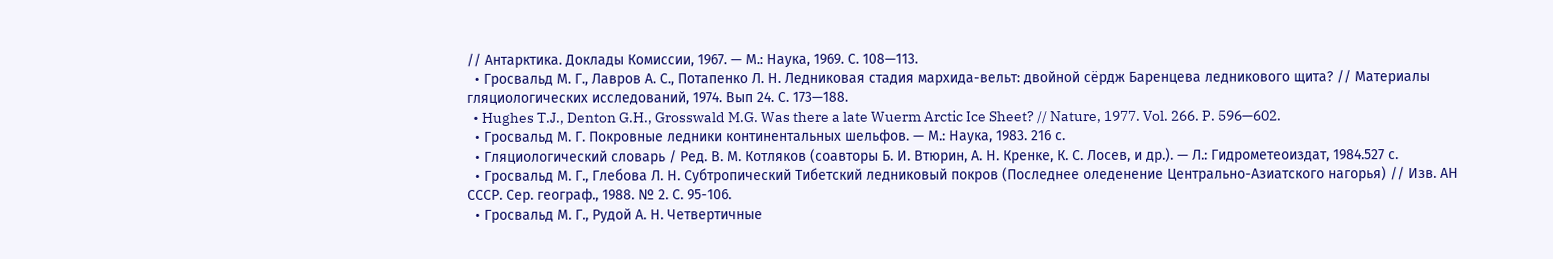// Антарктика. Доклады Комиссии, 1967. — М.: Наука, 1969. С. 108—113.
  • Гросвальд М. Г., Лавров А. С., Потапенко Л. Н. Ледниковая стадия мархида-вельт: двойной сёрдж Баренцева ледникового щита? // Материалы гляциологических исследований, 1974. Вып 24. С. 173—188.
  • Hughes T.J., Denton G.H., Grosswald M.G. Was there a late Wuerm Arctic Ice Sheet? // Nature, 1977. Vol. 266. P. 596—602.
  • Гросвальд М. Г. Покровные ледники континентальных шельфов. — М.: Наука, 1983. 216 с.
  • Гляциологический словарь / Ред. В. М. Котляков (соавторы Б. И. Втюрин, А. Н. Кренке, К. С. Лосев, и др.). — Л.: Гидрометеоиздат, 1984.527 с.
  • Гросвальд М. Г., Глебова Л. Н. Субтропический Тибетский ледниковый покров (Последнее оледенение Центрально-Азиатского нагорья) // Изв. АН СССР. Сер. географ., 1988. № 2. С. 95-106.
  • Гросвальд М. Г., Рудой А. Н. Четвертичные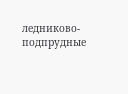ледниково-подпрудные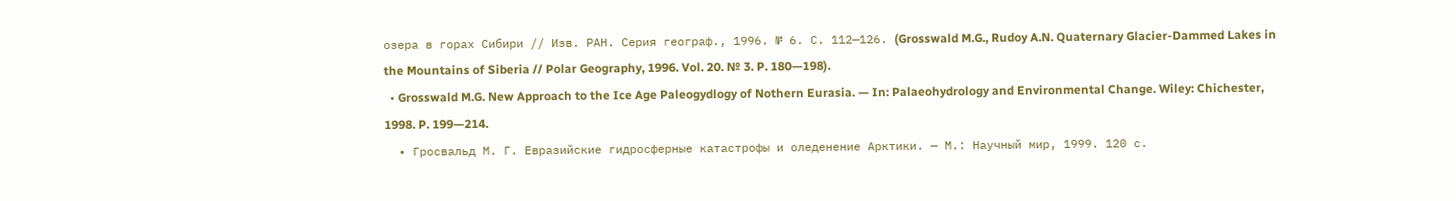озера в горах Сибири // Изв. РАН. Серия географ., 1996. № 6. С. 112—126. (Grosswald M.G., Rudoy A.N. Quaternary Glacier-Dammed Lakes in the Mountains of Siberia // Polar Geography, 1996. Vol. 20. № 3. P. 180—198).
  • Grosswald M.G. New Approach to the Ice Age Paleogydlogy of Nothern Eurasia. — In: Palaeohydrology and Environmental Change. Wiley: Chichester, 1998. P. 199—214.
  • Гросвальд М. Г. Евразийские гидросферные катастрофы и оледенение Арктики. — М.: Научный мир, 1999. 120 с.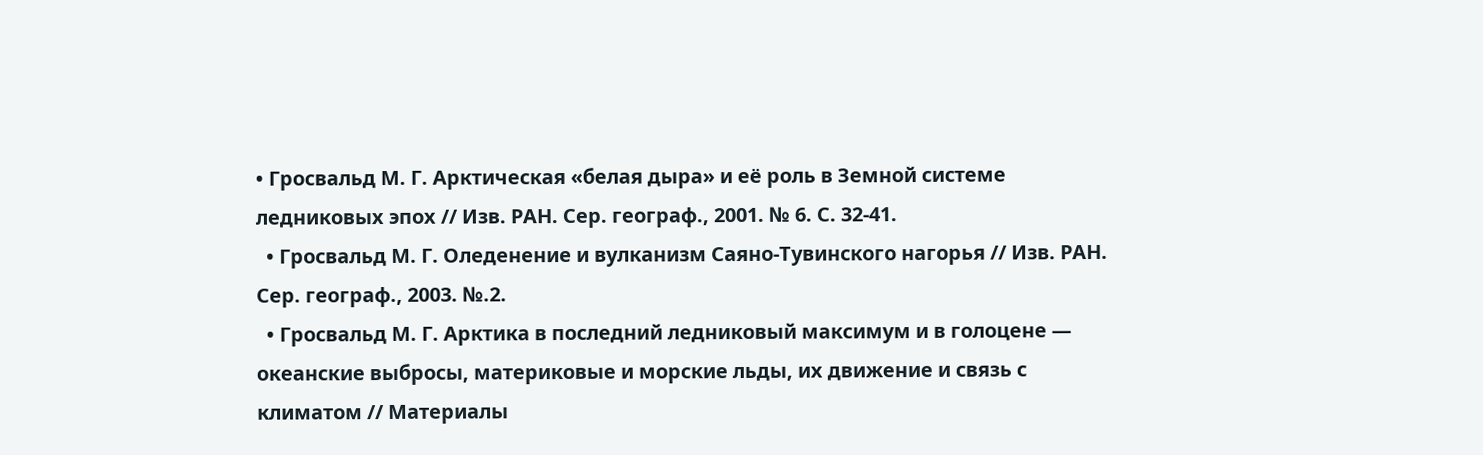• Гросвальд М. Г. Арктическая «белая дыра» и её роль в Земной системе ледниковых эпох // Изв. РАН. Сер. географ., 2001. № 6. С. 32-41.
  • Гросвальд М. Г. Оледенение и вулканизм Саяно-Тувинского нагорья // Изв. РАН. Сер. географ., 2003. №.2.
  • Гросвальд М. Г. Арктика в последний ледниковый максимум и в голоцене — океанские выбросы, материковые и морские льды, их движение и связь с климатом // Материалы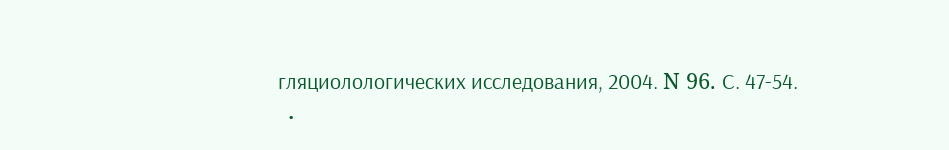гляциолологических исследования, 2004. N 96. С. 47-54.
  •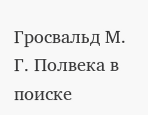Гросвальд М. Г. Полвека в поиске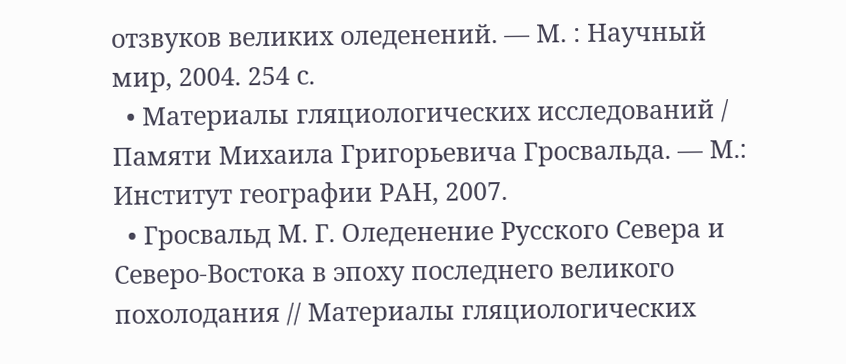отзвуков великих оледенений. — М. : Научный мир, 2004. 254 с.
  • Материалы гляциологических исследований / Памяти Михаила Григорьевича Гросвальда. — М.: Институт географии РАН, 2007.
  • Гросвальд М. Г. Оледенение Русского Севера и Северо-Востока в эпоху последнего великого похолодания // Материалы гляциологических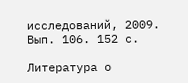исследований, 2009. Вып. 106. 152 с.

Литература о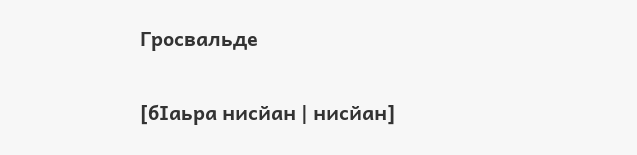Гросвальде

[бӀаьра нисйан | нисйан]